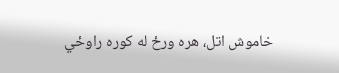خاموش اتل، هره ورځ له کوره راوځي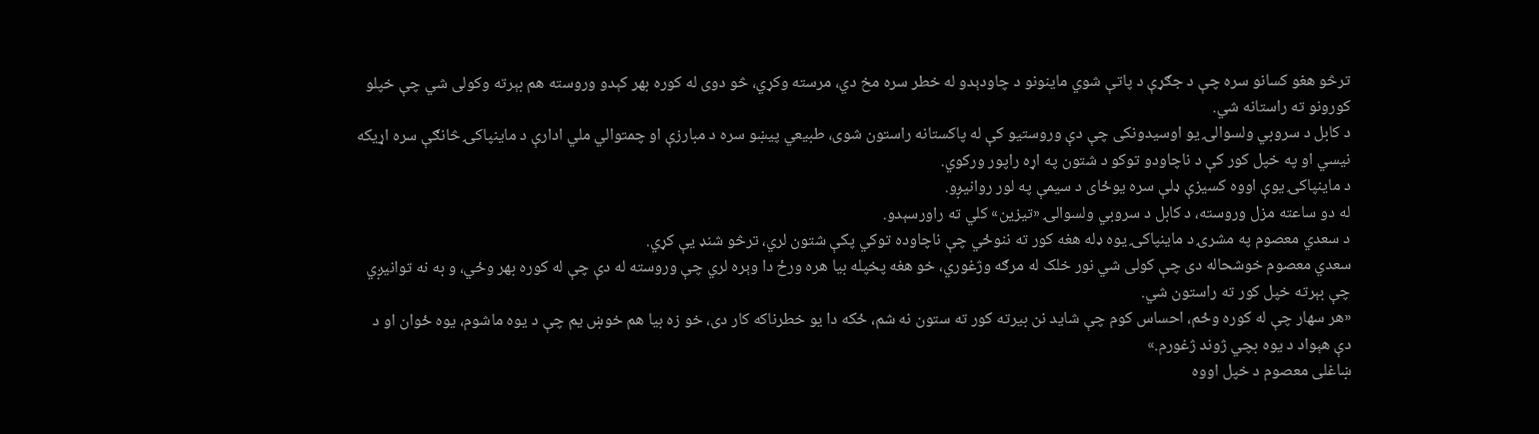ترڅو هغو کسانو سره چې د جګړې د پاتې شوي ماینونو د چاودېدو له خطر سره مخ دي، مرسته وکړي، څو دوی له کوره بهر کېدو وروسته هم بېرته وکولی شي چې خپلو کورونو ته راستانه شي.
د کابل د سروبي ولسوالۍ یو اوسیدونکی چې دې وروستیو کې له پاکستانه راستون شوی، طبیعي پیښو سره د مبارزې او چمتوالي ملي ادارې د ماینپاکۍ څانګې سره اړیکه نیسي او په خپل کور کې د ناچاودو توکو د شتون په اړه راپور ورکوي.
د ماینپاکۍ یوې اووه کسیزې ډلې سره یوځای د سیمې په لور روانیږو.
له دو ساعته مزل وروسته، د کابل د سروبي ولسوالۍ «تیزین» کلي ته راورسېدو.
د سعدي معصوم په مشرۍ د ماینپاکۍ یوه ډله هغه کور ته ننوځي چې ناچاوده توکي پکې شتون لري، ترڅو شنډ یې کړي.
سعدي معصوم خوشحاله دی چې کولی شي نور خلک له مرګه وژغوري، خو هغه پخپله بیا هره ورځ دا وېره لري چې وروسته له دې چې له کوره بهر وځي، و به نه توانیږي چې بېرته خپل کور ته راستون شي.
«هر سهار چې له کوره وځم، احساس کوم چې شاید نن بیرته کور ته ستون نه شم، ځکه دا یو خطرناکه کار دی، خو زه بیا هم خوښ یم چې د یوه ماشوم، یوه ځوان او د دې هېواد د یوه بچي ژوند ژغورم.»
ښاغلی معصوم د خپل اووه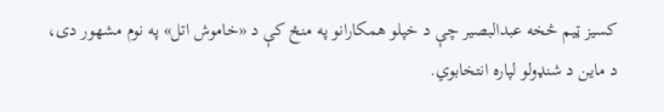کسیز ټیم څخه عبدالبصیر چې د خپلو همکارانو په منځ کې د «خاموش اتل» په نوم مشهور دی، د ماین د شنډولو لپاره انتخابوي.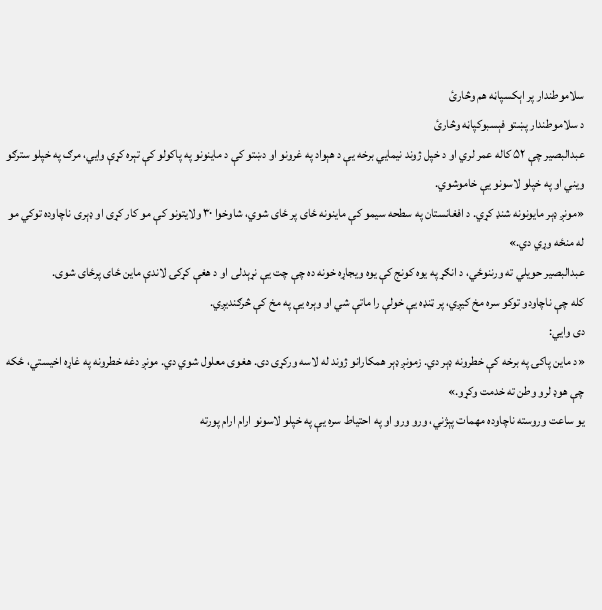سلاموطندار پر اېکسپاڼه هم وڅارئ
د سلاموطندار پښتو فېسبوکپاڼه وڅارئ
عبدالبصیر چې ۵۲ کاله عمر لري او د خپل ژوند نیمایي برخه یې د هېواد په غرونو او دښتو کې د ماینونو په پاکولو کې تېره کړې وايي، مرګ په خپلو سترګو ویني او په خپلو لاسونو یې خاموشوي.
«مونږ ډېر مایونونه شنډ کړي. د افغانستان په سطحه سیمو کې ماینونه ځای پر ځای شوي، شاوخوا ۳۰ ولایتونو کې مو کار کړی او ډېری ناچاوده توکي مو له منځه وړي دي.»
عبدالبصیر حویلي ته ورننوځي، د انګړ په یوه کونج کې یوه ویجاړه خونه ده چې چت یې نړېدلی او د هغې کړکۍ لاندې ماین ځای پرځای شوی.
کله چې ناچاودو توکو سره مخ کیږي، پر ټنډه یې خولې را ماتې شي او وېره یې په مخ کې څرګندیږي.
دی وايي:
«د ماین پاکۍ په برخه کې خطرونه ډېر دي. زمونږ ډېر همکارانو ژوند له لاسه ورکړی دی. هغوی معلول شوي دي. مونږ دغه خطرونه په غاړه اخیستي، ځکه چې هوډ لرو وطن ته خدمت وکړو.»
یو ساعت وروسته ناچاوده مهمات پېژني، ورو ورو او په احتیاط سره یې په خپلو لاسونو ارام ارام پورته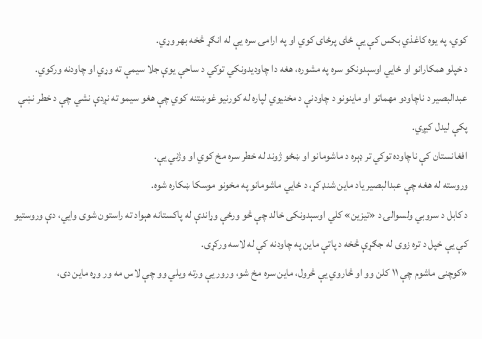کوي، په یوه کاغذي بکس کې یې ځای پرځای کوي او په ارامۍ سره یې له انګړ څخه بهر وړي.
د خپلو همکارانو او ځايي اوسېدونکو سره په مشوره، هغه دا چاودیدونکي توکي د ساحې یوې جلا سیمې ته وړي او چاودنه ورکوي.
عبدالبصیر د ناچاودو مهماتو او ماینونو د چاودنې د مخنیوي لپاره له کورنیو غوښتنه کوي چې هغو سیمو ته نږدې نشي چې د خطر نښې پکې لیدل کیږي.
افغانستان کې ناچاوده توکي تر ډېره د ماشومانو او ښځو ژوند له خطر سره مخ کوي او وژني یې.
وروسته له هغه چې عبدالبصیر یاد ماین شنډ کړ، د ځایي ماشومانو په مخونو موسکا ښکاره شوه.
د کابل د سروبي ولسوالۍ د «تیزین» کلي اوسېدونکی خالد چې څو ورځې وړاندې له پاکستانه هېواد ته راستون شوی وايي، دې وروستیو کې یې خپل د تره زوی له جګړې څخه د پاتې ماین په چاودنه کې له لاسه ورکړی.
«کوچنی ماشوم چې ۱۱ کلن وو او څاروي یې څرول، ماین سره مخ شو، ورور یې ورته ویلي وو چې لاس مه ور وړه ماین دی،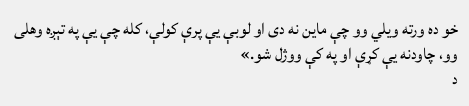خو ده ورته ویلي وو چې ماین نه دی او لوبې یې پرې کولې، کله چې یې په تېږه وهلی وو، چاودنه یې کړې او په کې ووژل شو.»
د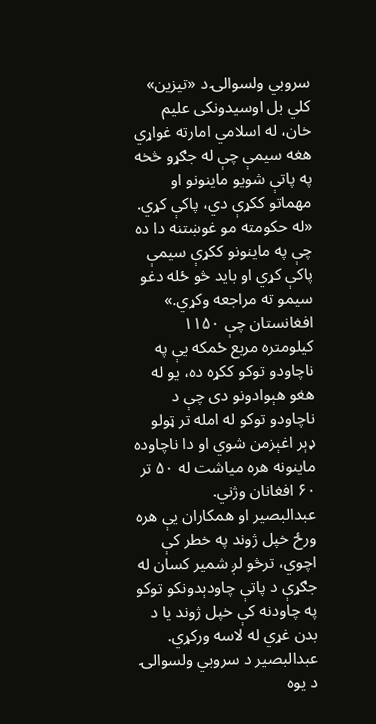سروبي ولسوالۍ د «تیزین» کلي بل اوسیدونکی علیم خان، له اسلامي امارته غواړي هغه سیمې چې له جګړو څخه په پاتې شویو ماینونو او مهماتو ککړې دي، پاکې کړي.
«له حکومته مو غوښتنه دا ده چې په ماینونو ککړې سیمې پاکې کړي او باید څو ځله دغو سیمو ته مراجعه وکړي.»
افغانستان چې ۱۱۵۰ کیلومتره مربع ځمکه یې په ناچاودو توکو ککړه ده، یو له هغو هېوادونو دی چې د ناچاودو توکو له امله تر ټولو ډېر اغېزمن شوي او دا ناچاوده ماینونه هره میاشت له ۵۰ تر ۶۰ افغانان وژني.
عبدالبصیر او همکاران یې هره ورځ خپل ژوند په خطر کې اچوي، ترڅو لږ شمیر کسان له جګړې د پاتې چاودېدونکو توکو په چاودنه کې خپل ژوند یا د بدن غړي له لاسه ورکړي.
عبدالبصیر د سروبي ولسوالۍ د یوه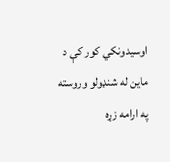اوسیدونکي کور کې د ماین له شنډولو وروسته په ارامه زړه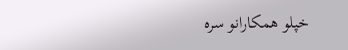خپلو همکارانو سره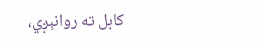کابل ته روانېږي،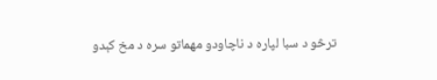ترڅو د سبا لپاره د ناچاودو مهماتو سره د مخ کېدو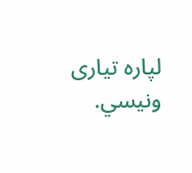لپاره تیاری ونیسي.